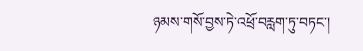ཉམས་གསོ་བྱས་ཏེ་འཕྲོ་བརླག་ཏུ་བཏང་།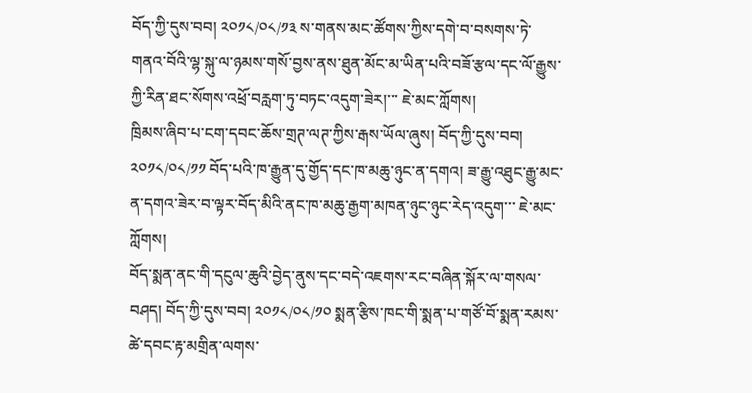བོད་ཀྱི་དུས་བབ། ༢༠༡༨/༠༨/༡༣ ས་གནས་མང་ཚོགས་ཀྱིས་དགེ་བ་བསགས་ཏེ་གནའ་བོའི་ལྷ་སྐུ་ལ་ཉམས་གསོ་བྱས་ནས་ཐུན་མོང་མ་ཡིན་པའི་བཟོ་རྩལ་དང་ལོ་རྒྱུས་ཀྱི་རིན་ཐང་སོགས་འཕྲོ་བརླག་ཏུ་བཏང་འདུག་ཟེར།་་་ ཇེ་མང་ཀློགས།
ཁྲིམས་ཞིབ་པ་ངག་དབང་ཆོས་གྲཊ་ལཊ་ཀྱིས་རྒས་ཡོལ་ཞུས། བོད་ཀྱི་དུས་བབ། ༢༠༡༨/༠༨/༡༡ བོད་པའི་ཁ་རྒྱུན་དུ་གྱོད་དང་ཁ་མཆུ་ཉུང་ན་དགའ། ཟ་རྒྱུ་འཐུང་རྒྱུ་མང་ན་དགའ་ཟེར་བ་ལྟར་བོད་མིའི་ནང་ཁ་མཆུ་རྒྱག་མཁན་ཉུང་ཉུང་རེད་འདུག་་་ ཇེ་མང་ཀློགས།
བོད་སྨན་ནང་གི་དངུལ་ཆུའི་བྱེད་ནུས་དང་བདེ་འཇགས་རང་བཞིན་སྐོར་ལ་གསལ་བཤད། བོད་ཀྱི་དུས་བབ། ༢༠༡༨/༠༨/༡༠ སྨན་རྩིས་ཁང་གི་སྨན་པ་གཙོ་བོ་སྨན་རམས་ཚེ་དབང་རྟ་མགྲིན་ལགས་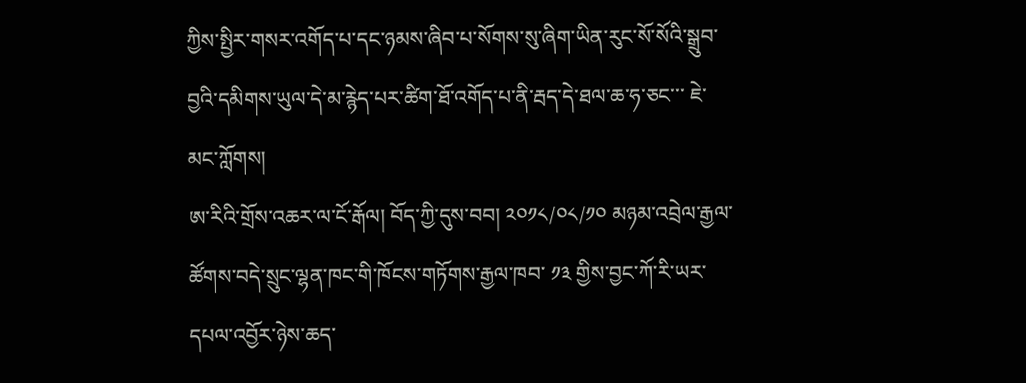ཀྱིས་སྤྱིར་གསར་འགོད་པ་དང་ཉམས་ཞིབ་པ་སོགས་སུ་ཞིག་ཡིན་རུང་སོ་སོའི་སྒྲུབ་བྱའི་དམིགས་ཡུལ་དེ་མ་རྙེད་པར་ཚིག་ཐོ་འགོད་པ་ནི་རྦད་དེ་ཐལ་ཆ་ཧ་ཅང་་་ ཇེ་མང་ཀློགས།
ཨ་རིའི་གྲོས་འཆར་ལ་ངོ་རྒོལ། བོད་ཀྱི་དུས་བབ། ༢༠༡༨/༠༨/༡༠ མཉམ་འབྲེལ་རྒྱལ་ཚོགས་བདེ་སྲུང་ལྷན་ཁང་གི་ཁོངས་གཏོགས་རྒྱལ་ཁབ་ ༡༣ གྱིས་བྱང་ཀོ་རི་ཡར་དཔལ་འབྱོར་ཉེས་ཆད་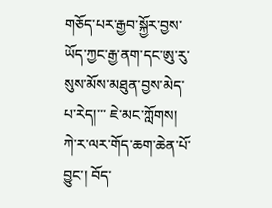གཅོད་པར་རྒྱབ་སྐྱོར་བྱས་ཡོད་ཀྱང་རྒྱ་ནག་དང་ཨུ་རུ་སུས་མོས་མཐུན་བྱས་མེད་པ་རེད།་་་ ཇེ་མང་ཀློགས།
ཀེ་ར་ལར་གོད་ཆག་ཆེན་པོ་བྱུང་། བོད་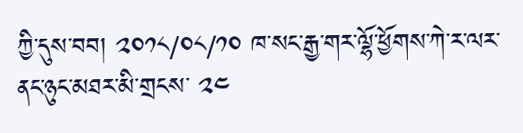ཀྱི་དུས་བབ། ༢༠༡༨/༠༨/༡༠ ཁ་སང་རྒྱ་གར་ལྷོ་ཕྱོགས་ཀེ་ར་ལར་ནང་ཉུང་མཐར་མི་གྲངས་ ༢༤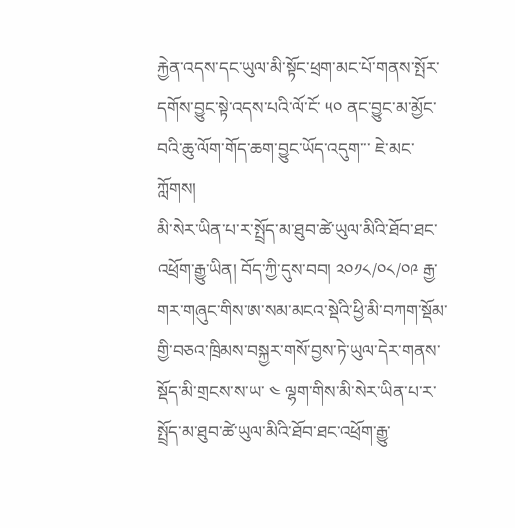རྐྱེན་འདས་དང་ཡུལ་མི་སྟོང་ཕྲག་མང་པོ་གནས་སྤོར་དགོས་བྱུང་སྟེ་འདས་པའི་ལོ་ངོ་ ༥༠ ནང་བྱུང་མ་མྱོང་བའི་ཆུ་ལོག་གོད་ཆག་བྱུང་ཡོད་འདུག་་་ ཇེ་མང་ཀློགས།
མི་སེར་ཡིན་པ་ར་སྤྲོད་མ་ཐུབ་ཚེ་ཡུལ་མིའི་ཐོབ་ཐང་འཕྲོག་རྒྱུ་ཡིན། བོད་ཀྱི་དུས་བབ། ༢༠༡༨/༠༨/༠༩ རྒྱ་གར་གཞུང་གིས་ཨ་སམ་མངའ་སྡེའི་ཕྱི་མི་བཀག་སྡོམ་གྱི་བཅའ་ཁྲིམས་བསྐྱར་གསོ་བྱས་ཏེ་ཡུལ་དེར་གནས་སྡོད་མི་གྲངས་ས་ཡ་ ༤ ལྷག་གིས་མི་སེར་ཡིན་པ་ར་སྤྲོད་མ་ཐུབ་ཚེ་ཡུལ་མིའི་ཐོབ་ཐང་འཕྲོག་རྒྱུ་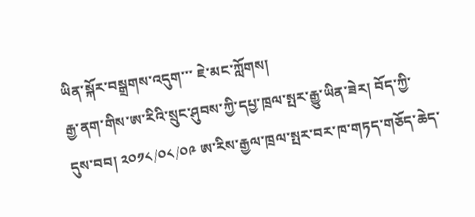ཡིན་སྐོར་བསྒྲགས་འདུག་་་ ཇེ་མང་ཀློགས།
རྒྱ་ནག་གིས་ཨ་རིའི་སྲུང་ཤུབས་ཀྱི་དཔྱ་ཁྲལ་སྤར་རྒྱུ་ཡིན་ཟེར། བོད་ཀྱི་དུས་བབ། ༢༠༡༨/༠༨/༠༩ ཨ་རིས་རྒྱལ་ཁྲལ་སྤར་བར་ཁ་གཏད་གཅོད་ཆེད་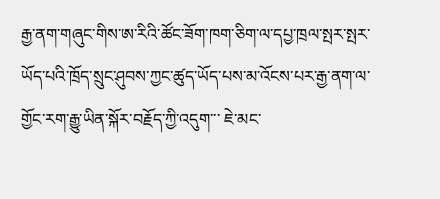རྒྱ་ནག་གཞུང་གིས་ཨ་རིའི་ཚོང་ཟོག་ཁག་ཅིག་ལ་དཔྱ་ཁྲལ་སྤར་སྤར་ཡོད་པའི་ཁྲོད་སྲུང་ཤུབས་ཀྱང་ཚུད་ཡོད་པས་མ་འོངས་པར་རྒྱ་ནག་ལ་གྱོང་རག་རྒྱུ་ཡིན་སྐོར་བརྗོད་ཀྱི་འདུག་་་ ཇེ་མང་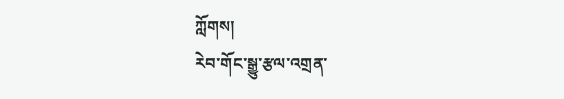ཀློགས།
རེབ་གོང་སྒྱུ་རྩལ་འགྲན་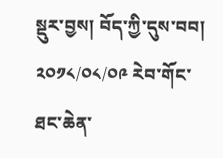སྡུར་བྱས། བོད་ཀྱི་དུས་བབ། ༢༠༡༨/༠༨/༠༩ རེབ་གོང་ཐང་ཆེན་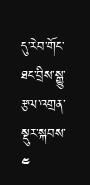དུ་རེབ་གོང་ཐང་བྲིས་སྒྱུ་རྩལ་འགྲན་སྡུར་སྐབས་ ༤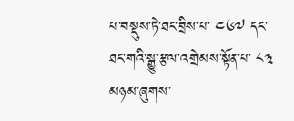པ་བསྡུས་ཏེ་ཐང་བྲིས་པ་ ༤༦༧ དང་ཐང་གའི་སྒྱུ་རྩལ་འགྲེམས་སྟོན་པ་ ༨༣ མཉམ་ཞུགས་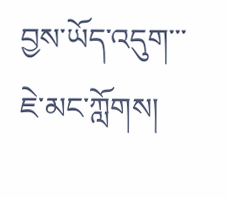བྱས་ཡོད་འདུག་་་ ཇེ་མང་ཀློགས།